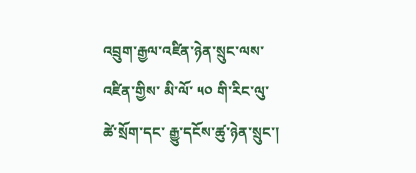འབྲུག་རྒྱལ་འཛིན་ཉེན་སྲུང་ལས་འཛིན་གྱིས་ མི་ལོ་ ༥༠ གི་རིང་ལུ་ ཚེ་སྲོག་དང་ རྒྱུ་དངོས་ཚུ་ཉེན་སྲུང་།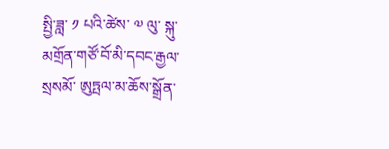སྤྱི་ཟླ་ ༡ པའི་ཚེས་ ༧ ལུ་ སྐུ་མགྲོན་གཙོ་བོ་མི་དབང་རྒྱལ་སྲསམོ་ ཨུཏྤལ་མ་ཆོས་སྒྲོན་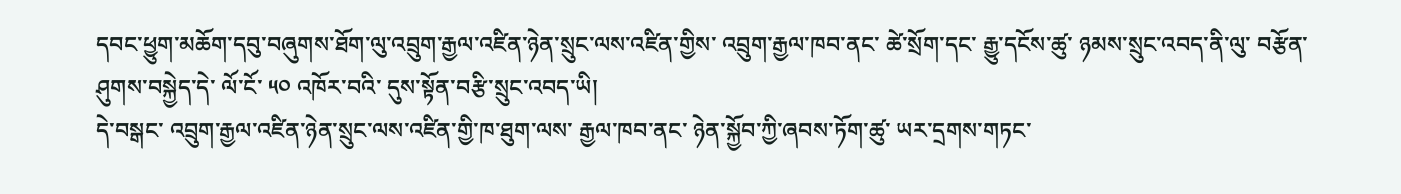དབང་ཕྱུག་མཆོག་དབུ་བཞུགས་ཐོག་ལུ་འབྲུག་རྒྱལ་འཛིན་ཉེན་སྲུང་ལས་འཛིན་གྱིས་ འབྲུག་རྒྱལ་ཁབ་ནང་ ཚེ་སྲོག་དང་ རྒྱུ་དངོས་ཚུ་ ཉམས་སྲུང་འབད་ནི་ལུ་ བརྩོན་ཤུགས་བསྐྱེད་དེ་ ལོ་ངོ་ ༥༠ འཁོར་བའི་ དུས་སྟོན་བརྩི་སྲུང་འབད་ཡི།
དེ་བསྒང་ འབྲུག་རྒྱལ་འཛིན་ཉེན་སྲུང་ལས་འཛིན་གྱི་ཁ་ཐུག་ལས་ རྒྱལ་ཁབ་ནང་ ཉེན་སྐྱོབ་ཀྱི་ཞབས་ཏོག་ཚུ་ ཡར་དྲགས་གཏང་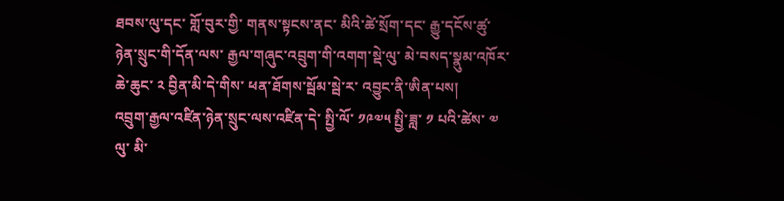ཐབས་ལུ་དང་ གློ་བུར་གྱི་ གནས་སྟངས་ནང་ མིའི་ཚེ་སྲོག་དང་ རྒྱུ་དངོས་ཚུ་ ཉེན་སྲུང་གི་དོན་ལས་ རྒྱལ་གཞུང་འབྲུག་གི་འགག་སྡེ་ལུ་ མེ་བསད་སྣུམ་འཁོར་ཆེ་ཆུང་ ༢ བྱིན་མི་དེ་གིས་ ཕན་ཐོགས་སྦོམ་སྦེ་ར་ འབྱུང་ནི་ཨིན་པས།
འབྲུག་རྒྱལ་འཛིན་ཉེན་སྲུང་ལས་འཛིན་དེ་ སྤྱི་ལོ་ ༡༩༧༥ སྤྱི་ཟླ་ ༡ པའི་ཚེས་ ༧ ལུ་ མི་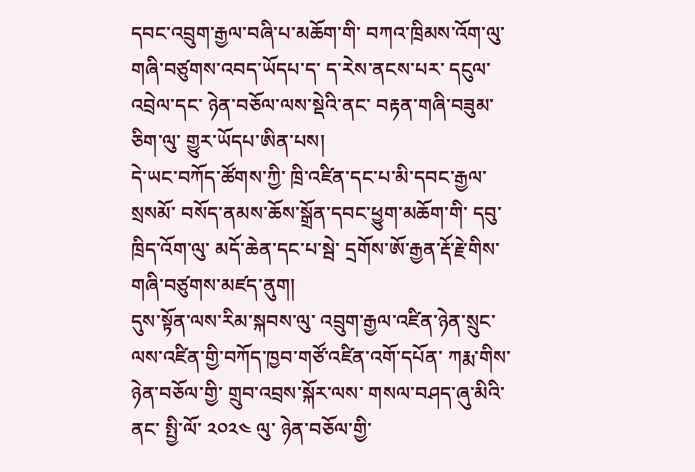དབང་འབྲུག་རྒྱལ་བཞི་པ་མཆོག་གི་ བཀའ་ཁྲིམས་འོག་ལུ་ གཞི་བཙུགས་འབད་ཡོདཔ་ད་ ད་རེས་ནངས་པར་ དངུལ་འབྲེལ་དང་ ཉེན་བཅོལ་ལས་སྡེའི་ནང་ བརྟན་གཞི་བཟུམ་ཅིག་ལུ་ གྱུར་ཡོདཔ་ཨིན་པས།
དེ་ཡང་བཀོད་ཚོགས་ཀྱི་ ཁྲི་འཛིན་དང་པ་མི་དབང་རྒྱལ་སྲསམོ་ བསོད་ནམས་ཆོས་སྒྲོན་དབང་ཕྱུག་མཆོག་གི་ དབུ་ཁྲིད་འོག་ལུ་ མདོ་ཆེན་དང་པ་སྦེ་ དྲགོས་ཨོ་རྒྱན་རྡོ་རྗེ་གིས་ གཞི་བཙུགས་མཛད་ནུག།
དུས་སྟོན་ལས་རིམ་སྐབས་ལུ་ འབྲུག་རྒྱལ་འཛིན་ཉེན་སྲུང་ལས་འཛིན་གྱི་བཀོད་ཁྱབ་གཙོ་འཛིན་འགོ་དཔོན་ ཀརྨ་གིས་ ཉེན་བཅོལ་གྱི་ གྲུབ་འབྲས་སྐོར་ལས་ གསལ་བཤད་ཞུ་མིའི་ནང་ སྤྱི་ལོ་ ༢༠༢༤ ལུ་ ཉེན་བཅོལ་གྱི་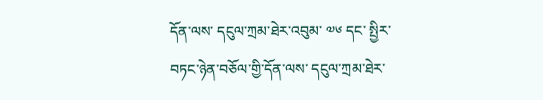དོན་ལས་ དངུལ་ཀྲམ་ཐེར་འབུམ་ ༧༦ དང་ སྤྱིར་བཏང་ཉེན་བཅོལ་གྱི་དོན་ལས་ དངུལ་ཀྲམ་ཐེར་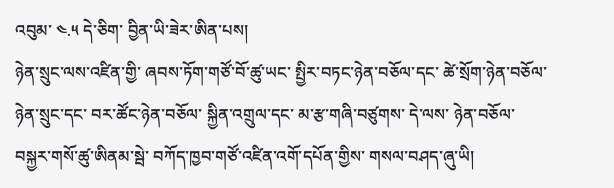འབུམ་ ༤.༥ དེ་ཅིག་ བྱིན་ཡི་ཟེར་ཨིན་པས།
ཉེན་སྲུང་ལས་འཛིན་གྱི་ ཞབས་ཏོག་གཙོ་བོ་ཚུ་ཡང་ སྤྱིར་བཏང་ཉེན་བཅོལ་དང་ ཚེ་སྲོག་ཉེན་བཅོལ་ ཉེན་སྲུང་དང་ བར་ཚོང་ཉེན་བཅོལ་ སྐྱིན་འགྲུལ་དང་ མ་རྩ་གཞི་བཙུགས་ དེ་ལས་ ཉེན་བཅོལ་བསྐྱར་གསོ་ཚུ་ཨིནམ་སྦེ་ བཀོད་ཁྱབ་གཙོ་འཛིན་འགོ་དཔོན་གྱིས་ གསལ་བཤད་ཞུ་ཡི།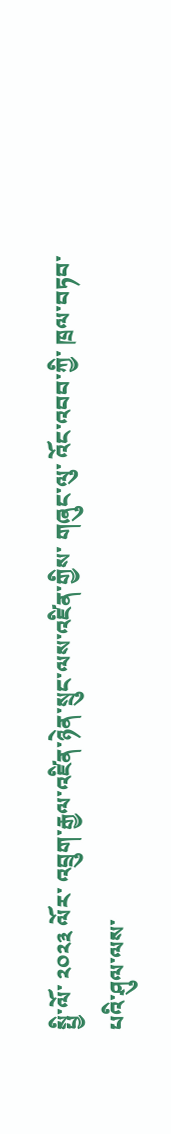སྤྱི་ལོ་ ༢༠༢༣ ལོར་ འབྲུག་རྒྱལ་འཛིན་ཉེན་སྲུང་ལས་འཛིན་གྱིས་ གཞུང་ལུ་ འོང་འབབ་ཀྱི་ ཁྲལ་བཏབ་པའི་ཤུལ་ལས་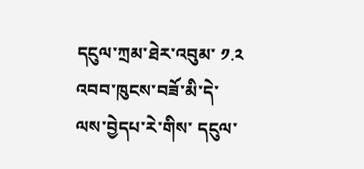དངུལ་ཀྲམ་ཐེར་འབུམ་ ༡.༢ འབབ་ཁུངས་བཟོ་མི་དེ་ ལས་བྱེདཔ་རེ་གིས་ དངུལ་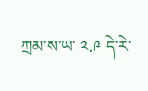ཀྲམ་ས་ཡ་ ༢.༩ དེ་རེ་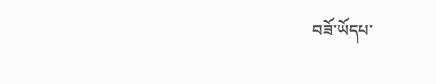བཟོ་ཡོདཔ་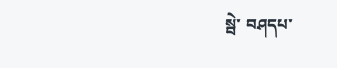སྦེ་ བཤདཔ་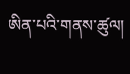ཨིན་པའི་གནས་ཚུལ།